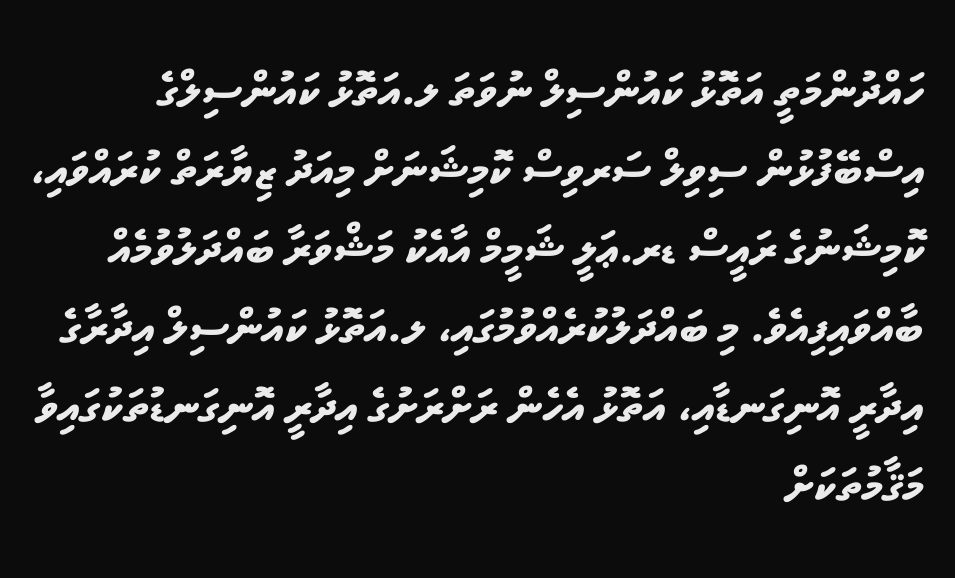ހައްދުންމަތީ އަތޮޅު ކައުންސިލް ނުވަތަ ލ.އަތޮޅު ކައުންސިލްގެ އިސްބޭފުޅުން ސިވިލް ސަރވިސް ކޮމިޝަނަށް މިއަދު ޒިޔާރަތް ކުރައްވައި، ކޮމިޝަނުގެ ރައީސް ޑރ.ޢަލީ ޝަމީމް އާއެކު މަޝްވަރާ ބައްދަލުވުމެއް ބާއްވައިފިއެވެ. މި ބައްދަލުކުރެއްވުމުގައި، ލ.އަތޮޅު ކައުންސިލް އިދާރާގެ އިދާރީ އޮނިގަނޑާއި، އަތޮޅު އެހެން ރަށްރަށުގެ އިދާރީ އޮނިގަނޑުތަކުގައިވާ މަޤާމުތަކަށް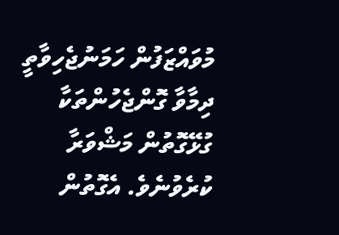މުވައްޒަފުން ހަމަނުޖެހިވާތީ ދިމާވާ ގޮންޖެހުންތަކާ ގުޅޭގޮތުން މަޝްވަރާ ކުރެވުނެވެ. އެގޮތުން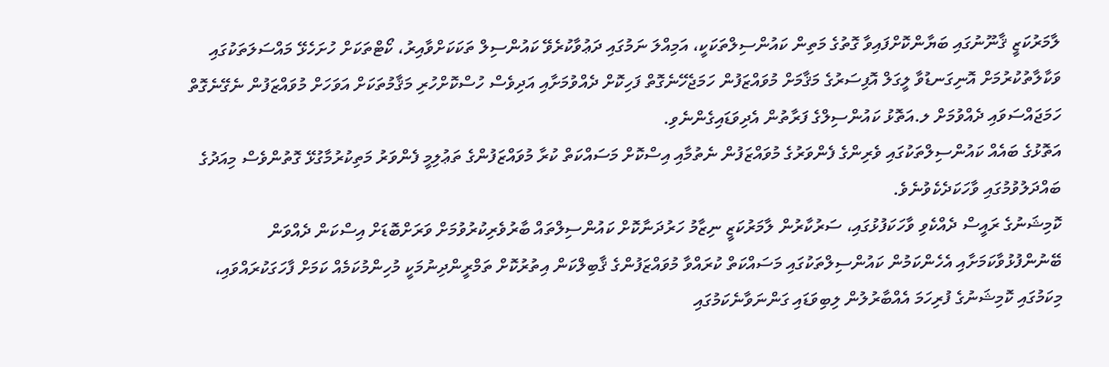ލާމަރުކަޒީ ޤާނޫނުގައި ބަޔާންކޮށްފައިވާ ގޮތުގެ މަތިން ކައުންސިލްތަކަކީ، އަމިއްލަ ނަމުގައި ދަޢުވާކުރެވޭ ކައުންސިލް ތަކަކަށްވާއިރު، ކޯޓްތަކަށް ހުށަހެޅޭ މައްސަލަތަކުގައި ވަކާލާތުކުރުމަށް އޮނިގަނޑުވާ ލީގަލް އޮފިސަރުގެ މަޤާމަށް މުވައްޒަފުން ހަމަޖެހޭނެގޮތް ފަހިކޮށް ދެއްވުމަށާއި އަދިވެސް ހުސްކޮށްހުރި މަޤާމުތަކަށް އަވަހަށް މުވައްޒަފުން ނެގޭނެގޮތް ހަމަޖައްސަވައި ދެއްވުމަށް ލ.އަތޮޅު ކައުންސިލްގެ ފަރާތުން އެދިވަޑައިގެންނެވި.
އަތޮޅުގެ ބައެއް ކައުންސިލްތަކުގައި ވެރިންގެ ފެންވަރުގެ މުވައްޒަފުން ނެތުމާއި އިސްކޮށް މަސައްކަތް ކުރާ މުވައްޒަފުންގެ ތަޢުލިމީ ފެންވަރު މަތިކުރުމާގުޅޭ ގޮތުންވެސް މިއަދުގެ ބައްދަލުވުމުގައި ވާހަކަދެކެވުނެވެ.
ކޮމިޝަނުގެ ރައީސް ދެއްކެވި ވާހަކަފުޅުގައި، ސަރުކާރުން ލާމަރުކަޒީ ނިޒާމު ހަރުދަނާކޮށް ކައުންސިލްތައް ބާރުވެރިކުރުވުމަށް ވަރަށްބޮޑަށް އިސްކަން ދެއްވަން ބޭނުންފުޅުވާކަމަށާއި އެހެންކަމުން ކައުންސިލްތަކުގައި މަސައްކަތް ކުރައްވާ މުވައްޒަފުންގެ ޤާބިލްކަން އިތުރުކޮށް ތަމްރީންދިނުމަކީ މުހިންމުކަމެއް ކަމަށް ފާހަގަކުރައްވައި، މިކަމުގައި ކޮމިޝަނުގެ ފުރިހަމަ އެއްބާރުލުން ލިބިވަޑައި ގަންނަވާނެކަމުގައި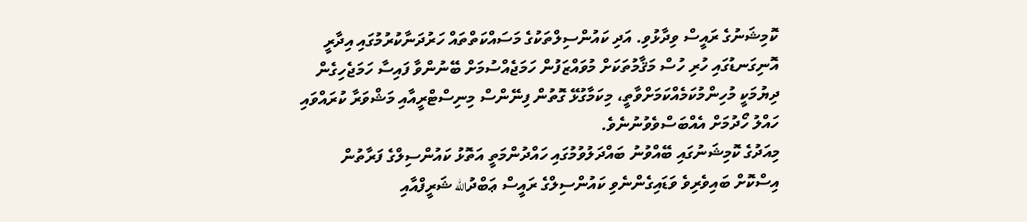ކޮމިޝަނުގެ ރައީސް ވިދާޅުވި. އަދި ކައުންސިލްތަކުގެ މަސައްކަތްތައް ހަރުދަނާކުރުމުގައި އިދާރީ އޮނިގަނޑުގައި ހުރި ހުސް މަޤާމުތަކަށް މުވައްޒަފުން ހަމަޖެއްސުމަށް ބޭނުންވާ ފައިސާ ހަމަޖެހިގެން ދިޔުމަކީ މުހިންމުކަމެއްކަމަށްވާތީ، މިކަމާގުޅޭ ގޮތުން ފިނޭންސް މިނިސްޓްރީއާއި މަޝްވަރާ ކުރައްވައި ހައްލު ހޯދުމަށް އެއްބަސްވެވުނުނެވެ.
މިއަދުގެ ކޮމިޝަނުގައި ބޭއްވުނު ބައްދަލުވުމުގައި ހައްދުންމަތީ އަތޮޅު ކައުންސިލްގެ ފަރާތުން އިސްކޮށް ބައިވެރިވެ ވަޑައިގެންނެވި ކައުންސިލްގެ ރައީސް ޢަބްދުالله ޝަރީފްއާއި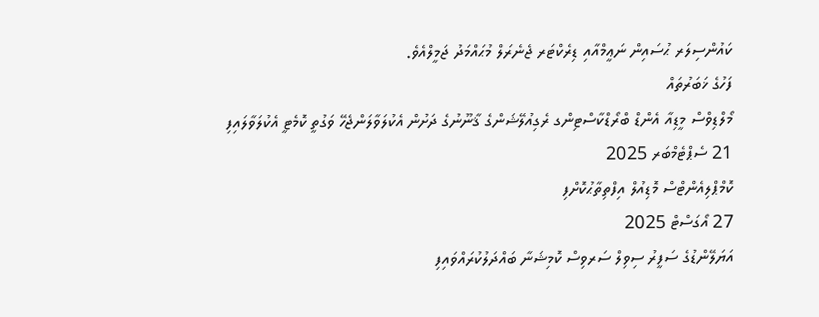ކައުންސިލަރ ޙުސައިން ނަޢީމްއާއި ޑިރެކްޓަރ ޖެނެރަލް މުޙައްމަދު ޖަމީލްއެވެ.
ފަހުގެ ޚަބަރުތައް
މޯލްޑިވްސް މީޑިއާ އެންޑް ބްރޯޑްކާސްޓިންގ ރެގިއުލޭޝަންގެ ޤާނޫނުގެ ދަށުން އެކުލަވާލަންޖެހޭ ވަގުތީ ކޮމެޓީ އެކުލަވާލައިފި
21 ސެޕްޓެމްބަރ 2025
ކޮމްޕްލިއެންޓްސް މޮޑިއުލް އިފްތިތާޙުކޮށްފި
27 އޯގަސްޓް 2025
އަޔަލޭންޑުގެ ސަފީރު ސިވިލް ސަރވިސް ކޮމިޝަނާ ބައްދަލުކުރައްވައިފި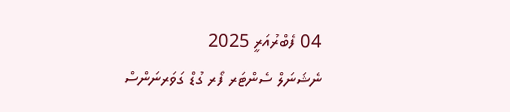04 ފެބްރުއަރީ 2025
ނެޝަނަލް ސެންޓަރ ފޯރ ގުޑް ގަވަރނަންސް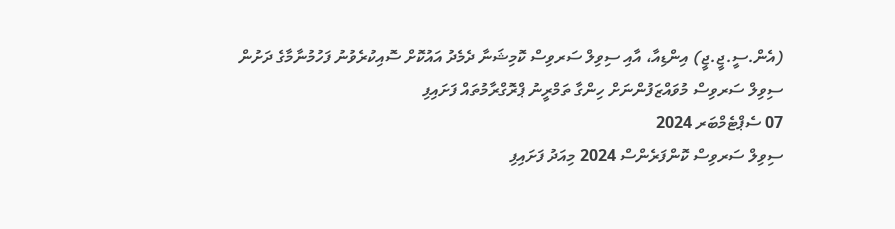(އެން.ސީ.ޖީ.ޖީ) އިންޑިއާ، އާއި ސިވިލް ސަރވިސް ކޮމިޝަނާ ދެމެދު އައުކޮށް ސޮއިކުރެވުނު ފަހުމުނާމާގެ ދަށުން ސިވިލް ސަރވިސް މުވައްޒަފުންނަށް ހިންގާ ތަމްރީނު ޕްރޮގްރާމުތައް ފަށައިފި
07 ސެޕްޓެމްބަރ 2024
ސިވިލް ސަރވިސް ކޮންފަރެންސް 2024 މިއަދު ފަށައިފި